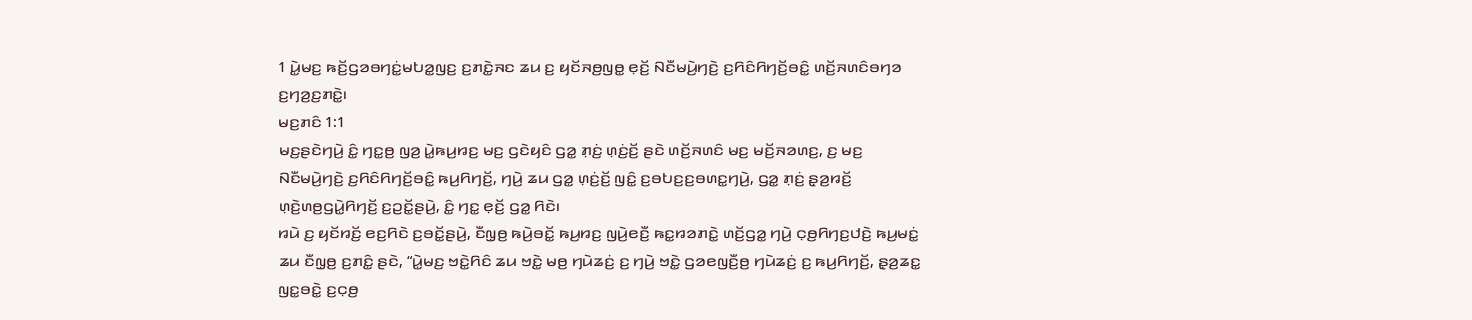1 ꤣꤧ꤭ꤗꤢ꤬ ꤒꤢꤩ꤬ꤞꤤꤋꤚꤢꤦ꤭ꤗꤝꤤ꤭ꤜꤢ꤬ ꤢ꤬ꤊꤢꤧ꤭ꤏꤢ ꤘꤣ ꤢ꤬ ꤟꤢꤩꤏꤥ꤬ꤜꤥ꤭ ꤕ꤫ꤢꤩ꤬ ꤡꤢꤪꤗꤣꤧ꤬ꤚꤢꤧ꤬ ꤢ꤬ꤖꤢꤨꤖꤚꤢꤩ꤬ꤋꤢꤨ꤭ ꤛꤢꤩ꤬ꤏꤛꤢꤨꤋꤚꤤ ꤢ꤬ꤚꤤ꤬ꤢ꤬ꤊꤢꤧ꤭꤯
ꤗꤢ꤬ꤊꤢꤨ 1:1
ꤗꤢ꤬ꤔꤢꤧꤚꤣꤧ꤬ ꤢꤨ꤭ ꤚꤢ꤭ꤥ꤬ ꤜꤤ꤬ ꤣꤧ꤭ꤒꤣ꤬ꤙꤢ꤬ ꤗꤢ꤬ ꤞꤢꤧꤟꤢꤨ ꤞꤤ꤭ ꤊ꤫ꤢꤦ꤬ ꤛ꤫ꤢꤦ꤬ꤢꤩ꤬ ꤔꤢꤧ ꤛꤢꤩ꤬ꤏꤛꤢꤨ ꤗꤢ꤬ ꤗꤢꤩ꤬ꤏꤤꤛꤢ꤬, ꤢ꤬ ꤗꤢ꤬ ꤡꤢꤪꤗꤣꤧ꤬ꤚꤢꤧ꤬ ꤢ꤬ꤖꤢꤨꤖꤚꤢꤩ꤬ꤋꤢꤨ꤭ ꤒꤣ꤬ꤖꤚꤢꤩ꤬, ꤚꤣꤧ꤬ ꤘꤣ ꤞꤤ꤭ ꤛ꤫ꤢꤦ꤬ꤢꤩ꤬ ꤜꤢꤨ꤭ ꤢ꤬ꤋꤝꤢ꤬ꤢ꤬ꤋꤛꤢ꤭ꤚꤣꤧ꤬, ꤞꤤ꤭ ꤊ꤫ꤢꤦ꤬ ꤔ꤫ꤤ꤬ꤙꤢꤩ꤬ ꤛ꤫ꤢꤧ꤬ꤛꤥ꤬ꤞꤣꤧ꤭ꤖꤚꤢꤩ꤬ ꤢ꤬ꤑꤢꤩ꤭ꤔꤣꤧ꤬, ꤢꤨ꤭ ꤚꤢ꤭ ꤕ꤫ꤢꤩ꤬ ꤞꤤ꤭ ꤖꤢꤧ꤯
ꤙꤣꤧ ꤢ꤬ ꤟꤢꤩꤙꤢꤩ꤬ ꤕꤢ꤬ꤖꤢꤧ ꤢ꤬ꤋꤢꤩ꤭ꤔꤣꤧ꤬, ꤢꤪꤜ꤫ꤥ꤬ ꤒꤣꤧ꤬ꤋꤢꤩ꤭ ꤒꤣ꤬ꤙꤢ꤬ ꤜꤣꤧ꤬ꤕꤢꤪ꤬ ꤒꤢ꤭ꤙꤤꤊꤢꤧ꤭ ꤛꤢꤩ꤬ꤞꤤ꤭ ꤚꤣꤧ꤬ ꤍ꤫ꤥ꤬ꤖꤚꤢ꤬ꤓꤢꤧ꤬ ꤒꤣ꤬ꤗꤢꤦ꤭ ꤘꤣ ꤢꤪꤜ꤫ꤥ꤬ ꤢ꤬ꤊꤢꤨ꤭ ꤔꤢꤧ, “ꤣꤧ꤭ꤗꤢ꤬ ꤠꤢꤧ꤭ꤖꤢꤨ ꤘꤣ ꤠꤢꤧ꤭ ꤗꤥ꤬ ꤚꤣꤧꤘꤢꤦ꤬ ꤢ꤬ ꤚꤣꤧ꤬ ꤠꤢꤧ꤭ ꤞꤤꤕꤜꤢꤪ꤬ꤥ꤬ ꤚꤣꤧꤘꤢꤦ꤬ ꤢ꤬ ꤒꤣ꤬ꤖꤚꤢꤩ꤬, ꤔ꤫ꤤ꤬ꤘꤢ꤭ ꤜꤢ꤭ꤋꤢꤧ꤭ ꤢ꤬ꤍ꤫ꤥ꤬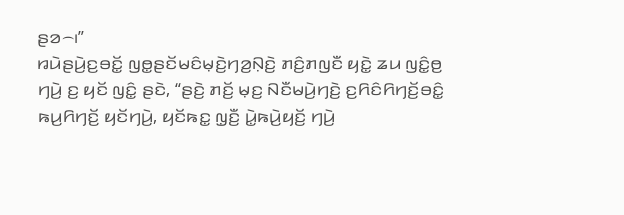ꤔꤤ꤮꤯”
ꤙꤣꤧꤔꤣꤧ꤬ꤢ꤬ꤋꤢꤩ꤭ ꤜꤥ꤭ꤔꤢꤩꤗꤢꤨꤗ꤫ꤢꤧ꤬ꤚꤤ꤬ꤡ꤫ꤢꤧ꤬ ꤊꤢꤨ꤬ꤊꤜꤢꤪ ꤟꤢꤧ꤭ ꤘꤣ ꤜꤢꤨ꤭ꤥ꤬ ꤚꤣꤧ꤬ ꤢ꤬ ꤟꤢꤩ ꤜꤢꤨ꤭ ꤔꤢꤧ, “ꤔꤢꤧ꤬ ꤊꤢꤩ꤬ ꤗ꤫ꤢ꤬ ꤡꤢꤪꤗꤣꤧ꤬ꤚꤢꤧ꤬ ꤢ꤬ꤖꤢꤨꤖꤚꤢꤩ꤬ꤋꤢꤨ꤭ ꤒꤣ꤬ꤖꤚꤢꤩ꤬ ꤟꤢꤩꤚꤣꤧ꤬, ꤟꤢꤩꤒꤢ꤭ ꤜ꤫ꤢꤪ꤬ ꤣꤧ꤭ꤒꤣꤧ꤬ꤟꤢꤩ꤬ ꤚꤣꤧ꤬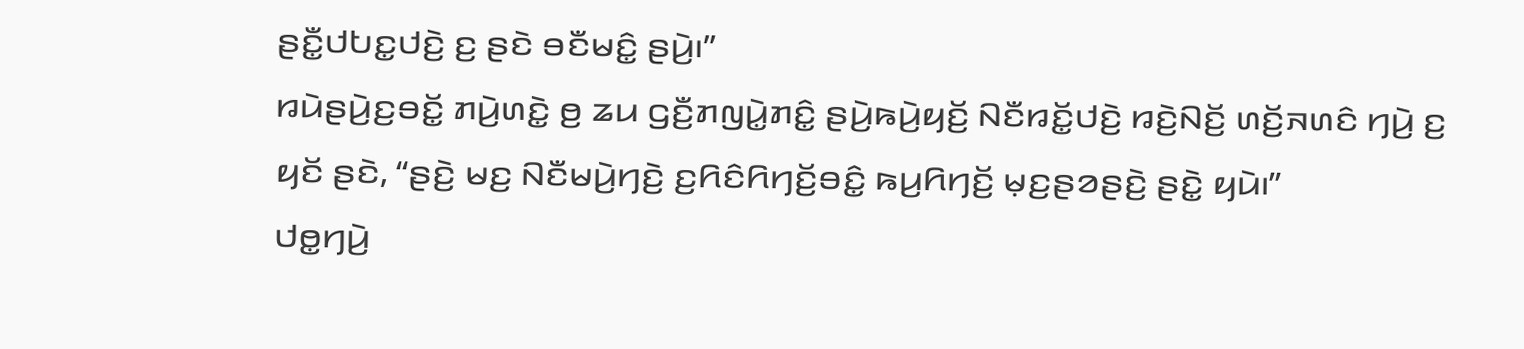ꤔꤢꤪ꤭ꤓꤝꤢ꤭ꤓꤢꤧ꤬ ꤢ꤬ ꤔꤢꤧ ꤋꤢꤪꤗꤢꤨ꤭ ꤔꤣꤧ꤬꤯”
ꤙꤣꤧꤔꤣꤧ꤬ꤢ꤬ꤋꤢꤩ꤭ ꤊꤣꤧ꤬ꤛꤢꤧ꤭ ꤥ꤬ ꤘꤣ ꤞꤢꤪ꤬ꤊꤜꤣꤧ꤭ꤊꤢꤨ꤭ ꤔꤣꤧ꤬ꤒꤣꤧ꤬ꤟꤢꤩ꤬ ꤡꤢꤪꤙꤢꤩ꤭ꤓꤢꤧ꤬ ꤙꤢꤧ꤬ꤡꤢꤩ꤬ ꤛꤢꤩ꤬ꤏꤛꤢꤨ ꤚꤣꤧ꤬ ꤢ꤬ ꤟꤢꤩ ꤔꤢꤧ, “ꤔꤢꤧ꤬ ꤗꤢ꤬ ꤡꤢꤪꤗꤣꤧ꤬ꤚꤢꤧ꤬ ꤢ꤬ꤖꤢꤨꤖꤚꤢꤩ꤬ꤋꤢꤨ꤭ ꤒꤣ꤬ꤖꤚꤢꤩ꤬ ꤗ꤫ꤢ꤬ꤔꤤꤔꤢꤧ꤬ ꤔꤢꤧ꤭ ꤟꤣꤧ꤯”
ꤓꤥ꤭ꤚꤣꤧ꤬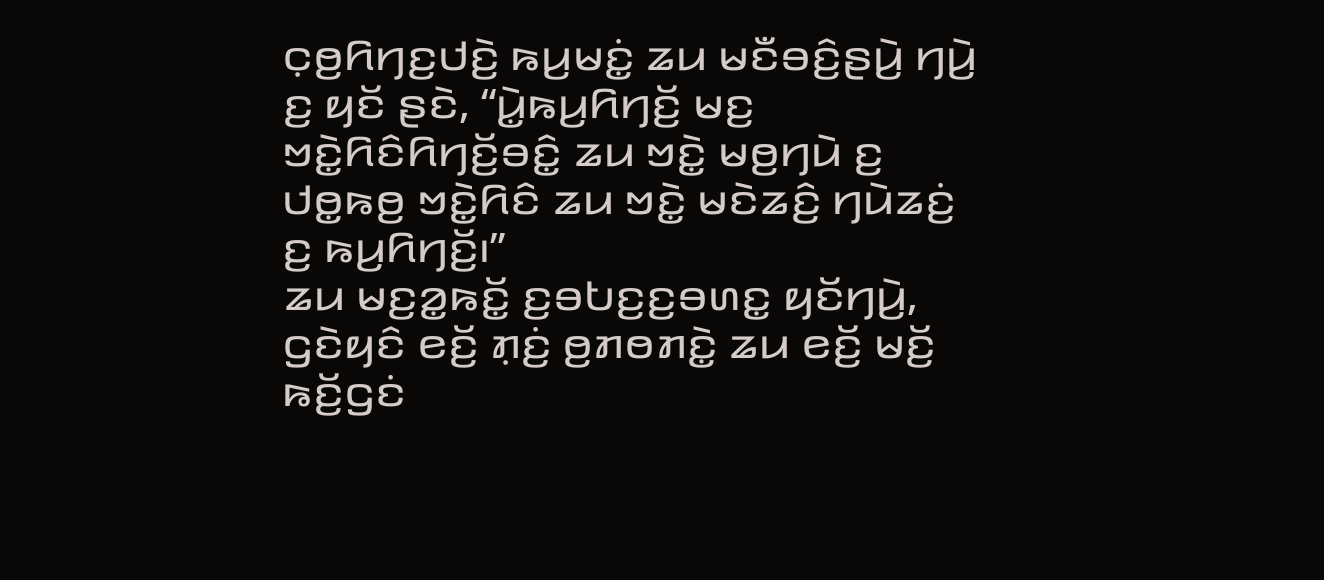ꤍ꤫ꤥ꤬ꤖꤚꤢ꤬ꤓꤢꤧ꤬ ꤒꤣ꤬ꤗꤢꤦ꤭ ꤘꤣ ꤗꤢꤪꤋꤢꤨ꤬ꤔꤣꤧ꤬ ꤚꤣꤧ꤬ ꤢ꤬ ꤟꤢꤩ ꤔꤢꤧ, “ꤣꤧ꤭ꤒꤣ꤬ꤖꤚꤢꤩ꤬ ꤗꤢ꤬ ꤠꤢꤧ꤭ꤖꤢꤨꤖꤚꤢꤩ꤬ꤋꤢꤨ꤭ ꤘꤣ ꤠꤢꤧ꤭ ꤗꤥ꤬ꤚꤣꤧ ꤢ꤬ ꤓꤥ꤭ꤒꤥ꤬ ꤠꤢꤧ꤭ꤖꤢꤨ ꤘꤣ ꤠꤢꤧ꤭ ꤗꤢꤧꤘꤢꤨ꤬ ꤚꤣꤧꤘꤢꤦ꤬ ꤢ꤬ ꤒꤣ꤬ꤖꤚꤢꤩ꤬꤯”
ꤘꤣ ꤗꤢ꤬ꤤ꤭ꤒꤢꤩ꤭ ꤢ꤬ꤋꤝꤢ꤬ꤢ꤬ꤋꤛꤢ꤭ ꤟꤢꤩꤚꤣꤧ꤬, ꤞꤢꤧꤟꤢꤨ ꤕꤢꤩ꤬ ꤊ꤫ꤢꤦ꤬ ꤥ꤬ꤊꤥꤊꤢꤧ꤭ ꤘꤣ ꤕꤢꤩ꤬ ꤗꤢꤩ꤬ ꤒꤢꤩ꤬ꤞꤢꤦ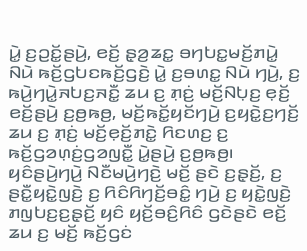ꤣꤧ꤭ ꤢ꤬ꤑꤢꤩ꤭ꤔꤣꤧ꤬, ꤕꤢꤩ꤬ ꤔ꤫ꤤ꤬ꤘꤢ꤭ ꤋꤚꤝꤢ꤭ꤗꤢꤩ꤬ꤊꤣꤧ꤭ ꤡꤣꤧ ꤒꤢꤩ꤬ꤞꤝꤢꤒꤢꤩ꤬ꤞꤢꤧ꤬ ꤣꤧ꤭ ꤢ꤬ꤋꤛꤢ꤭ ꤡꤣꤧ ꤚꤣꤧ꤬, ꤢ꤬ ꤒꤣꤧ꤬ꤚꤣꤧ꤭ꤏꤝꤢ꤬ꤏꤢꤪ꤭ ꤘꤣ ꤢ꤬ ꤊ꤫ꤢꤦ꤬ ꤗꤢꤩ꤬ꤡꤝ꤫ꤢ꤬ ꤕ꤫ꤢꤩ꤬ ꤕꤢꤩ꤬ꤔꤣꤧ꤬ ꤢ꤬ꤥ꤬ꤒꤥ꤬, ꤗꤢꤩ꤬ꤒꤢꤩ꤭ꤟꤢꤩꤚꤣꤧ꤬ ꤢ꤬ꤟꤢꤧ꤭ꤢ꤬ꤚꤢꤩ꤬ ꤘꤣ ꤢ꤬ ꤊ꤫ꤢꤦ꤬ ꤗꤢꤩ꤬ꤕ꤫ꤢꤩ꤬ꤊꤢꤧ꤭ ꤖꤢꤛꤢ꤬ ꤢ꤬ ꤒꤢꤩ꤬ꤞꤤꤛ꤫ꤢꤦ꤬ꤞꤤꤜꤢꤪ꤭ ꤣꤧ꤭ꤔꤣꤧ꤬ ꤢ꤬ꤥ꤬ꤒꤥ꤬꤯ ꤟꤢꤨꤔꤣꤧ꤬ꤚꤣꤧ꤬ ꤡꤢꤪꤗꤣꤧ꤬ꤚꤢꤧ꤬ ꤗꤢꤩ꤬ ꤔꤢꤧ ꤢ꤬ꤔ꤫ꤢꤩ꤬, ꤢ꤬ ꤔꤢꤪ꤭ꤟꤢꤧ꤭ꤜꤢꤧ꤬ ꤢ꤬ ꤖꤢꤨꤖꤚꤢꤩ꤬ꤋꤢꤨ꤭ ꤚꤣꤧ꤬ ꤢ꤬ ꤟꤢꤧ꤭ꤜꤢꤧ꤬ ꤊꤜꤝꤢ꤬ꤢ꤬ꤔ꤫ꤢꤩ꤬ ꤟꤢꤨ ꤟꤢꤩ꤬ꤋꤢꤨ꤬ꤖꤢꤨ ꤞꤢꤧꤔꤢꤧ ꤕꤢꤩ꤬ ꤘꤣ ꤢ꤬ ꤗꤢꤩ꤬ ꤒꤢꤩ꤬ꤞꤢꤦ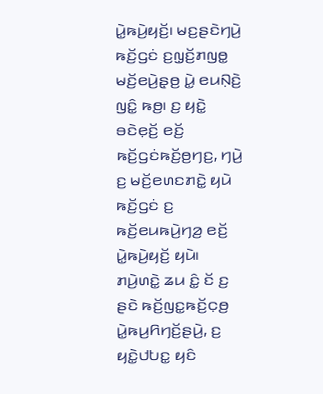ꤣꤧ꤭ꤒꤣꤧ꤬ꤟꤢꤩ꤬꤯ ꤗꤢ꤬ꤔꤢꤧꤚꤣꤧ꤬ ꤒꤢꤩ꤬ꤞꤢꤦ ꤢ꤬ꤜ꤫ꤢꤩ꤬ꤊꤜꤥ꤭ ꤗꤢꤩ꤬ꤕꤣꤧ꤬ꤔ꤫ꤥ꤬ ꤣꤧ꤭ ꤕꤣꤡ꤫ꤢꤧ꤬ ꤜꤢꤨ꤭ ꤒꤥ꤬꤯ ꤢ꤬ ꤟꤢꤧ꤭ ꤋꤢꤧꤕ꤫ꤢꤩ꤬ ꤕꤢꤩ꤬ ꤒꤢꤩ꤬ꤞꤢꤦꤒꤢꤩ꤬ꤥ꤬ꤚꤢ꤬, ꤚꤣꤧ꤬ ꤢ꤬ ꤗꤢꤩ꤬ꤕꤛꤢꤊꤢꤧ꤭ ꤟꤣꤧ ꤒꤢꤩ꤬ꤞꤢꤦ ꤢ꤬ ꤒꤢꤩ꤬ꤕꤣꤒꤣꤧ꤬ꤚꤤ꤬ ꤕꤢꤩ꤬ ꤣꤧ꤭ꤒꤣꤧ꤬ꤟꤢꤩ꤬ ꤟꤣꤧ꤯
ꤊꤣꤧ꤬ꤛꤢꤧ꤭ ꤘꤣ ꤢꤨ꤭ ꤢꤩ ꤢ꤬ ꤔꤢꤧ ꤒꤢꤩ꤬ꤜꤢ꤭ꤒꤢꤩ꤬ꤍ꤫ꤥ꤬ ꤣꤧ꤭ꤒꤣ꤬ꤖꤚꤢꤩ꤬ꤔꤣꤧ꤬, ꤢ꤬ ꤟꤢꤧ꤭ꤓꤝꤢ꤭ ꤟꤢꤨ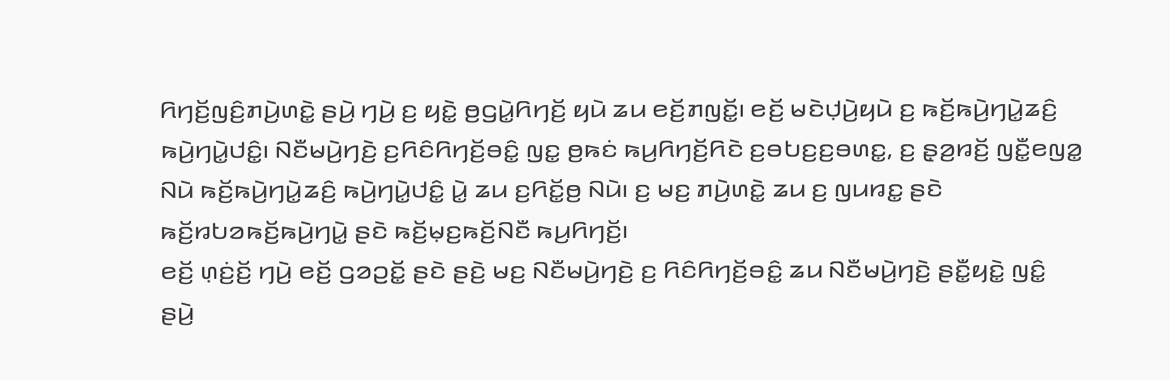ꤖꤚꤢꤩ꤬ꤜꤢꤨ꤬ꤊꤣꤧ꤬ꤛꤢꤧ꤭ ꤔꤣꤧ꤬ ꤚꤣꤧ꤬ ꤢ꤬ ꤟꤢꤧ꤭ ꤥ꤬ꤞꤣꤧ꤭ꤖꤚꤢꤩ꤬ ꤟꤣꤧ ꤘꤣ ꤕꤢꤩ꤬ꤊꤜꤢꤩ꤭꤯ ꤕꤢꤩ꤬ ꤗꤢꤧꤓ꤫ꤣꤧ꤬ꤟꤣꤧ ꤢ꤬ ꤒꤢꤩ꤬ꤒꤣꤧ꤬ꤚꤣꤧ꤭ꤘꤢꤨ꤬ ꤒꤣꤧ꤬ꤚꤣꤧ꤭ꤓꤢꤨ꤭꤯ ꤡꤢꤪꤗꤣꤧ꤬ꤚꤢꤧ꤬ ꤢ꤬ꤖꤢꤨꤖꤚꤢꤩ꤬ꤋꤢꤨ꤭ ꤜꤢ꤭ ꤥ꤬ꤒꤢꤦ ꤒꤣ꤬ꤖꤚꤢꤩ꤬ꤖꤢꤧ ꤢ꤬ꤋꤝꤢ꤬ꤢ꤬ꤋꤛꤢ꤭, ꤢ꤬ ꤔ꤫ꤤ꤬ꤙꤢꤩ꤬ ꤜꤢꤪ꤭ꤕꤜꤤ꤭ ꤡꤣꤧ ꤒꤢꤩ꤬ꤒꤣꤧ꤬ꤚꤣꤧ꤭ꤘꤢꤨ꤬ ꤒꤣꤧ꤬ꤚꤣꤧ꤭ꤓꤢꤨ꤭ ꤣꤧ꤭ ꤘꤣ ꤢ꤬ꤖꤢꤩ꤭ꤥ꤬ ꤡꤣꤧ꤯ ꤢ꤬ ꤗꤢ꤬ ꤊꤣꤧ꤬ꤛꤢꤧ꤭ ꤘꤣ ꤢ꤬ ꤜꤣꤙꤢ꤭ ꤔꤢꤧ ꤒꤢꤩ꤬ꤙꤝꤤꤒꤢꤩ꤬ꤒꤣꤧ꤬ꤚꤣꤧ꤭ ꤔꤢꤧ ꤒꤢꤩ꤬ꤗ꤫ꤢ꤬ꤒꤢꤩ꤬ꤡꤢꤪ ꤒꤣ꤬ꤖꤚꤢꤩ꤬꤯
ꤕꤢꤩ꤬ ꤛ꤫ꤢꤦ꤬ꤢꤩ꤬ ꤚꤣꤧ꤬ ꤕꤢꤩ꤬ ꤞꤤꤑꤢꤩ꤭ ꤔꤢꤧ ꤔꤢꤧ꤬ ꤗꤢ꤬ ꤡꤢꤪꤗꤣꤧ꤬ꤚꤢꤧ꤬ ꤢ꤬ ꤖꤢꤨꤖꤚꤢꤩ꤬ꤋꤢꤨ꤭ ꤘꤣ ꤡꤢꤪꤗꤣꤧ꤬ꤚꤢꤧ꤬ ꤔꤢꤪ꤭ꤟꤢꤧ꤭ ꤜꤢꤨ꤭ ꤔꤣꤧ꤬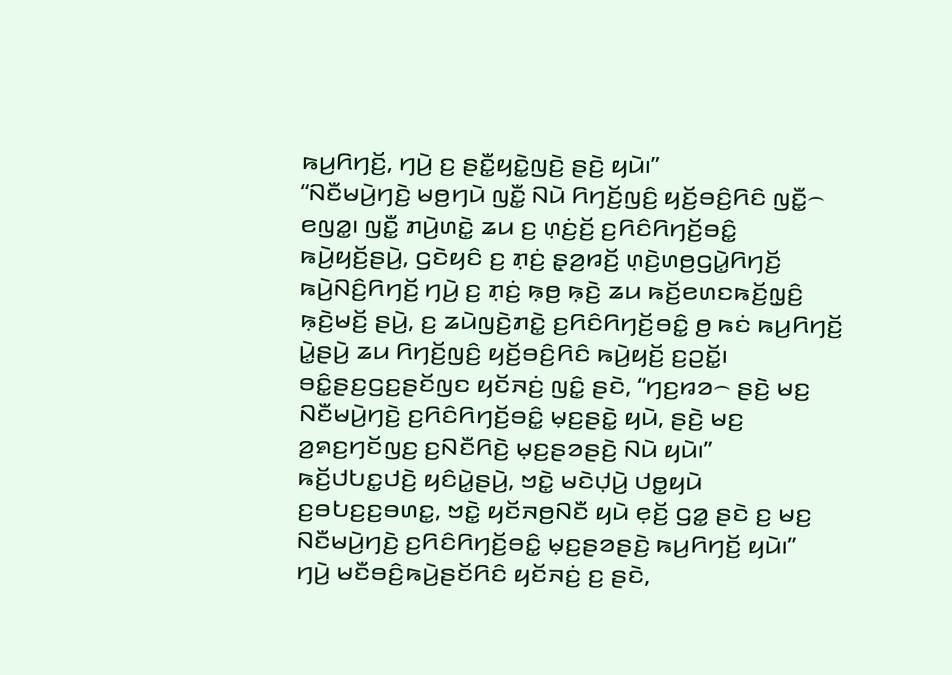ꤒꤣ꤬ꤖꤚꤢꤩ꤬, ꤚꤣꤧ꤬ ꤢ꤬ ꤔꤢꤪ꤭ꤟꤢꤧ꤭ꤜꤢꤧ꤬ ꤔꤢꤧ꤬ ꤟꤣꤧ꤯”
“ꤡꤢꤪꤗꤣꤧ꤬ꤚꤢꤧ꤬ ꤗꤥ꤬ꤚꤣꤧ ꤜꤢꤪ꤭ ꤡꤣꤧ ꤖꤚꤢꤩ꤬ꤜꤢꤨ꤬ ꤟꤢꤩ꤬ꤋꤢꤨ꤬ꤖꤢꤨ ꤜꤢꤪ꤭꤮ ꤕꤜꤤ꤭꤯ ꤜꤢꤪ꤭ ꤊꤣꤧ꤬ꤛꤢꤧ꤭ ꤘꤣ ꤢ꤬ ꤛ꤫ꤢꤦ꤬ꤢꤩ꤬ ꤢ꤬ꤖꤢꤨꤖꤚꤢꤩ꤬ꤋꤢꤨ꤭ ꤒꤣꤧ꤬ꤟꤢꤩ꤬ꤔꤣꤧ꤬, ꤞꤢꤧꤟꤢꤨ ꤢ꤬ ꤊ꤫ꤢꤦ꤬ ꤔ꤫ꤤ꤬ꤙꤢꤩ꤬ ꤛ꤫ꤢꤧ꤬ꤛꤥ꤬ꤞꤣꤧ꤭ꤖꤚꤢꤩ꤬ ꤒꤣꤧ꤬ꤡꤢꤨ꤬ꤖꤚꤢꤩ꤬ ꤚꤣꤧ꤬ ꤢ꤬ ꤊ꤫ꤢꤦ꤬ ꤒ꤫ꤥ꤬ ꤒ꤫ꤢꤧ꤬ ꤘꤣ ꤒꤢꤩ꤬ꤕꤛꤢꤒꤢꤩ꤬ꤜ꤫ꤢꤨ꤬ ꤒ꤫ꤢꤧ꤬ꤗꤢꤩ꤬ ꤔꤣꤧ꤬, ꤢ꤬ ꤘꤣꤧꤜꤢꤧ꤬ꤊꤢꤧ꤭ ꤢ꤬ꤖꤢꤨꤖꤚꤢꤩ꤬ꤋꤢꤨ꤭ ꤥ꤬ ꤒꤢꤦ ꤒꤣ꤬ꤖꤚꤢꤩ꤬ ꤣꤧ꤭ꤔꤣꤧ꤬ ꤘꤣ ꤖꤚꤢꤩ꤬ꤜꤢꤨ꤬ ꤟꤢꤩ꤬ꤋꤢꤨ꤬ꤖꤢꤨ ꤒꤣꤧ꤬ꤟꤢꤩ꤬ ꤢ꤬ꤑꤢꤩ꤭꤯
ꤋꤢꤨ꤭ꤔꤢ꤬ꤞꤢ꤬ꤔꤢꤩꤜꤢ ꤟꤢꤩꤏꤢꤦ꤬ ꤜꤢꤨ꤭ ꤔꤢꤧ, “ꤚꤢ꤬ꤙꤤ꤮ ꤔꤢꤧ꤬ ꤗꤢ꤬ ꤡꤢꤪꤗꤣꤧ꤬ꤚꤢꤧ꤬ ꤢ꤬ꤖꤢꤨꤖꤚꤢꤩ꤬ꤋꤢꤨ꤭ ꤗ꤫ꤢ꤬ꤔꤢꤧ꤭ ꤟꤣꤧ, ꤔꤢꤧ꤬ ꤗꤢ꤬ ꤤ꤬ꤎꤢ꤬ꤚꤢꤩꤜꤢ꤬ ꤢ꤬ꤡꤢꤪꤖꤢꤧ꤬ ꤗ꤫ꤢ꤬ꤔꤤꤔꤢꤧ꤬ ꤡꤣꤧ ꤟꤣꤧ꤯”
ꤒꤢꤩ꤬ꤓꤝꤢ꤭ꤓꤢꤧ꤬ ꤟꤢꤨꤣꤧ꤭ꤔꤣꤧ꤬, ꤠꤢꤧ꤭ ꤗꤢꤧꤓ꤫ꤣꤧ꤬ ꤓꤥ꤭ꤟꤣꤧ ꤢ꤬ꤋꤝꤢ꤬ꤢ꤬ꤋꤛꤢ꤭, ꤠꤢꤧ꤭ ꤟꤢꤩꤏꤥ꤬ꤡꤢꤪ ꤟꤣꤧ ꤕ꤫ꤢꤩ꤬ ꤞꤤ꤭ ꤔꤢꤧ ꤢ꤬ ꤗꤢ꤬ ꤡꤢꤪꤗꤣꤧ꤬ꤚꤢꤧ꤬ ꤢ꤬ꤖꤢꤨꤖꤚꤢꤩ꤬ꤋꤢꤨ꤭ ꤗ꤫ꤢ꤬ꤔꤤꤔꤢꤧ꤬ ꤒꤣ꤬ꤖꤚꤢꤩ꤬ ꤟꤣꤧ꤯”
ꤚꤣꤧ꤬ ꤗꤢꤪꤋꤢꤨ꤬ꤒꤣꤧ꤬ꤔꤢꤩꤖꤢꤨ ꤟꤢꤩꤏꤢꤦ꤬ ꤢ꤬ ꤔꤢꤧ,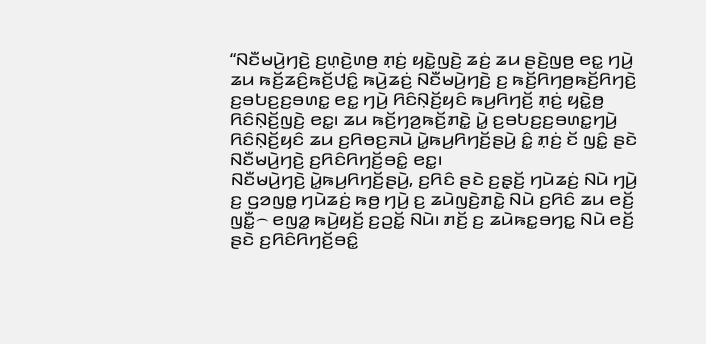“ꤡꤢꤪꤗꤣꤧ꤬ꤚꤢꤧ꤬ ꤢ꤬ꤛ꤫ꤢꤧ꤬ꤛꤥ꤬ ꤊ꤫ꤢꤦ꤬ ꤟꤢꤧ꤭ꤜꤢꤧ꤬ ꤘꤢꤦ꤬ ꤘꤣ ꤔꤢꤧ꤬ꤜꤥ꤬ ꤕꤢ꤭ ꤚꤣꤧ꤬ ꤘꤣ ꤒꤢꤩ꤬ꤘꤢꤨ꤬ꤒꤢꤩ꤬ꤓꤢꤨ꤭ ꤒꤣꤧ꤬ꤘꤢꤦ꤬ ꤡꤢꤪꤗꤣꤧ꤬ꤚꤢꤧ꤬ ꤢ꤬ ꤒꤢꤩ꤬ꤖꤚꤥ꤬ꤒꤢꤩ꤬ꤖꤚꤢꤧ꤬ ꤢ꤬ꤋꤝꤢ꤬ꤢ꤬ꤋꤛꤢ꤭ ꤕꤢ꤭ ꤚꤣꤧ꤬ ꤖꤢꤨꤡ꤫ꤢꤩ꤬ꤟꤢꤨ ꤒꤣ꤬ꤖꤚꤢꤩ꤬ ꤊ꤫ꤢꤦ꤬ ꤟꤢꤧ꤭ꤥ꤬ ꤖꤢꤨꤡ꤫ꤢꤩ꤬ꤜꤢꤧ꤬ ꤕꤢ꤭꤯ ꤘꤣ ꤒꤢꤩ꤬ꤚꤤ꤬ꤒꤢꤩ꤬ꤊꤢꤧ꤭ ꤣꤧ꤭ ꤢ꤬ꤋꤝꤢ꤬ꤢ꤬ꤋꤛꤢ꤭ꤚꤣꤧ꤬ ꤖꤢꤨꤡ꤫ꤢꤩ꤬ꤟꤢꤨ ꤘꤣ ꤢ꤬ꤖꤥꤢ꤬ꤏꤣꤧ ꤣꤧ꤭ꤒꤣ꤬ꤖꤚꤢꤩ꤬ꤔꤣꤧ꤬ ꤢꤨ꤭ ꤊ꤫ꤢꤦ꤬ ꤢꤩ ꤜꤢꤨ꤭ ꤔꤢꤧ ꤡꤢꤪꤗꤣꤧ꤬ꤚꤢꤧ꤬ ꤢ꤬ꤖꤢꤨꤖꤚꤢꤩ꤬ꤋꤢꤨ꤭ ꤕꤢ꤭꤯
ꤡꤢꤪꤗꤣꤧ꤬ꤚꤢꤧ꤬ ꤣꤧ꤭ꤒꤣ꤬ꤖꤚꤢꤩ꤬ꤔꤣꤧ꤬, ꤢ꤬ꤖꤢꤨ ꤔꤢꤧ ꤢ꤬ꤔ꤫ꤢꤩ꤬ ꤚꤣꤧꤘꤢꤦ꤬ ꤡꤣꤧ ꤚꤣꤧ꤬ ꤢ꤬ ꤞꤤꤜꤥ꤭ ꤚꤣꤧꤘꤢꤦ꤬ ꤒꤥ꤬ ꤚꤣꤧ꤬ ꤢ꤬ ꤘꤣꤧꤜꤢꤧ꤬ꤊꤢꤧ꤭ ꤡꤣꤧ ꤢ꤬ꤖꤢꤨ ꤘꤣ ꤕꤢꤩ꤬ ꤜꤢꤪ꤭꤮ ꤕꤜꤤ꤭ ꤒꤣꤧ꤬ꤟꤢꤩ꤬ ꤢ꤬ꤑꤢꤩ꤭ ꤡꤣꤧ꤯ ꤊꤢꤩ꤬ ꤢ꤬ ꤘꤣꤧꤒꤢ꤭ꤋꤚꤢ꤭ ꤡꤣꤧ ꤕꤢꤩ꤬ ꤔꤢꤧ ꤢ꤬ꤖꤢꤨꤖꤚꤢꤩ꤬ꤋꤢꤨ꤭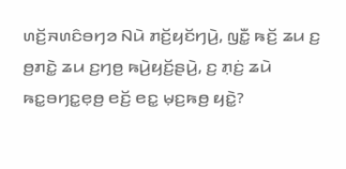ꤛꤢꤩ꤬ꤏꤛꤢꤨꤋꤚꤤ ꤡꤣꤧ ꤊꤢꤩ꤬ꤟꤢꤩꤚꤣꤧ꤬, ꤜꤢꤪ꤭ ꤒꤢꤩ꤬ ꤘꤣ ꤢ꤬ ꤥ꤬ꤊꤢꤧ꤭ ꤘꤣ ꤢ꤬ꤚꤥ꤬ ꤒꤣꤧ꤬ꤟꤢꤩ꤬ꤔꤣꤧ꤬, ꤢ꤬ ꤊ꤫ꤢꤦ꤬ ꤘꤣꤧ ꤒꤢ꤭ꤋꤚꤢ꤭ꤕ꤫ꤥ꤬ ꤕꤢꤩ꤬ ꤕꤢ꤭ ꤗ꤫ꤢ꤬ꤒꤥ꤬ ꤟꤢꤧ꤭?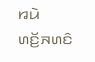ꤙꤣꤧ ꤛꤢꤩ꤬ꤏꤛꤢꤨ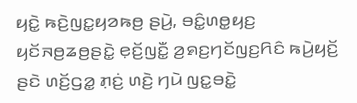ꤟꤢꤧ꤭ ꤒꤢꤧ꤬ꤜꤢ꤭ꤟꤤꤒꤥ꤬ ꤔꤣꤧ꤬, ꤋꤢꤨ꤭ꤛꤥ꤭ꤟꤢ꤬ ꤟꤢꤩꤏꤥ꤬ꤘꤥ꤬ꤔꤢꤧ꤭ ꤕ꤫ꤢꤩ꤬ꤜꤢꤪ꤭ ꤤ꤬ꤎꤢ꤬ꤚꤢꤩꤜꤢ꤬ꤖꤢꤨ ꤒꤣꤧ꤬ꤟꤢꤩ꤬ ꤔꤢꤧ ꤛꤢꤩ꤬ꤞꤤ꤭ ꤊ꤫ꤢꤦ꤬ ꤛꤢꤧ꤬ ꤚꤣꤧ ꤜꤢ꤭ꤋꤢꤧ꤭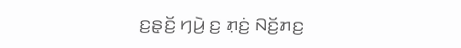ꤢ꤬ꤔ꤫ꤢꤩ꤬ ꤚꤣꤧ꤬ ꤢ꤬ ꤊ꤫ꤢꤦ꤬ ꤡꤢꤩ꤬ꤊꤢ꤬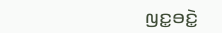ꤜꤢ꤭ꤋꤢꤧ꤭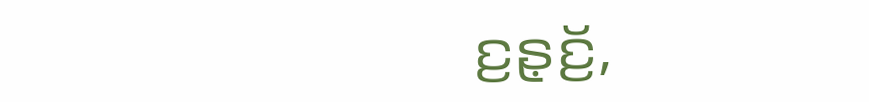ꤢ꤬ꤔ꤫ꤢꤩ꤬,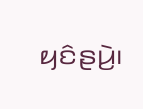ꤟꤢꤨꤔꤣꤧ꤬꤯